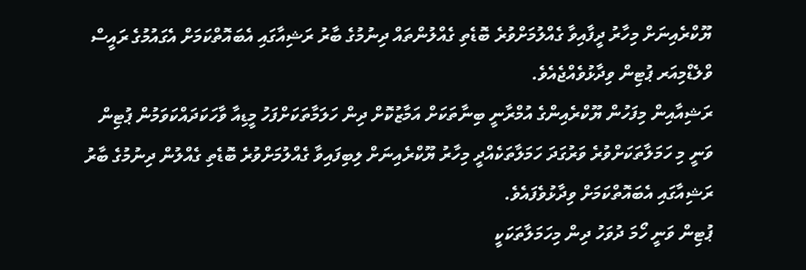ޔޫކްރެއިނަށް މިހާރު ދީފާއިވާ ގެއްލުމަށްވުރެ ބޮޑެތި ގެއްލުންތައް ދިނުމުގެ ބާރު ރަޝިއާގައި އެބައޮތްކަމަށް އެގައުމުގެ ރައީސް ވްލެޑްމިއަރ ޕުޓިން ވިދާޅުވެއްޖެއެވެ.
ރަޝިއާއިން މިފަހުން ޔޫކްރެއިންގެ އުމްރާނީ ބިނާތަކަށް އަމާޒުކޮށް ދިން ހަލަމާތަކަށްފަހު މީޑިއާ ވާހަކަދައްކަވަމުން ޕުޓިން ވަނީ މި ހަމަލާތަކަށްވުރެ ވަރުގަދަ ހަމަލާތަކެއްދީ މިހާރު ޔޫކްރެއިނަށް ލިބިފައިވާ ގެއްލުމަށްވުރެ ބޮޑެތި ގެއްލުން ދިނުމުގެ ބާރު ރަޝިއާގައި އެބައޮތްކަމަށް ވިދާޅުވެފައެވެ.
ޕުޓިން ވަނީ ހޯމަ ދުވަހު ދިން މިހަމަލާތަކަކީ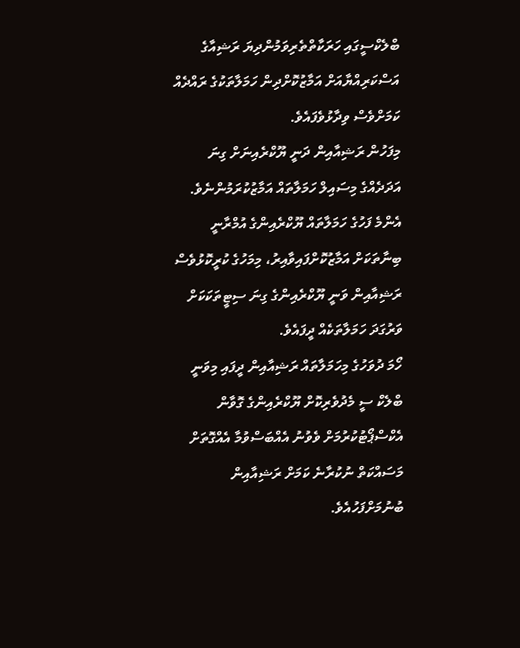ބްލެކްސީގައި ހަރަކާތްތެރިވަމުންދިޔަ ރަޝިއާގެ އަސްކަރިއްޔާއަށް އަމާޒުކޮށްދިން ހަމަލާތަކުގެ ރައްދެއް ކަމަށްވެސް ވިދާޅުވެފައެވެ.
މިފަހުން ރަޝިއާއިން ދަނީ ޔޫކްރެއިނަށް ގިނަ އަދަދެއްގެ މިސައިލް ހަމަލާތައް އަމާޒުކުރަމުންނެވެ. އެންމެ ފަހުގެ ހަމަލާތައް ޔޫކްރެއިންގެ އުމްރާނީ ބިނާތަކަށް އަމާޒުކޮށްފައިވާއިރު، މިމަހުގެ ކުރީކޮޅުވެސް ރަޝިއާއިން ވަނީ ޔޫކްރެއިންގެ ގިނަ ސިޓީތަކަކަށް ވަރުގަދަ ހަމަލާތަކެއް ދީފައެވެ.
ހޯމަ ދުވަހުގެ މިހަމަލާތައް ރަޝިއާއިން ދީފައި މިވަނީ ބްލެކް ސީ މެދުވެރިކޮށް ޔޫކްރެއިންގެ ގޮވާން އެކްސްޕޯޓުކުރުމަށް ވެވުނު އެއްބަސްވުމާ އެއްގޮތަށް މަސައްކަތް ނުކުރާނެ ކަމަށް ރަޝިއާއިން ބުނުމަށްފަހުއެވެ.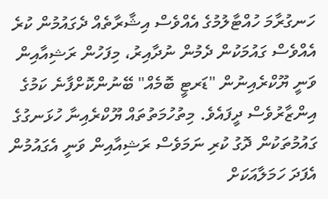ހަނގުރާމަ ހުއްޓާލުމުގެ އެއްވެސް އިޝާރާތެއް ދެގައުމުން ކުރެ އެއްވެސް ގައުމަކުން ދެމުން ނުދާއިރު، މިފަހުން ރަޝިއާއިން ވަނީ ޔޫކްރެއިނުން "ޑަރޓީ ބޮމެއް" ބޭނުންކޮށްފާނެ ކަމުގެ އިންޒާރުވެސް ދީފައެވެ. މިތުހުމަތުތައް ޔޫކްރެއިނާ ހުޅަނގުގެ ގައުމުތަކުން ދޮގު ކުރި ނަމަވެސް ރަޝިއާއިން ވަނީ އެގައުމުން އެފަދަ ހަމަލާއަކަށް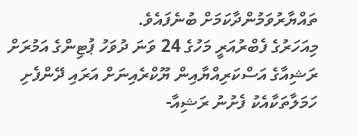ތައްޔާރުވަމުންދާކަމަށް ބުނެފައެވެ.
މިއަހަރުގެ ފެބްރުއަރީ މަހުގެ 24 ވަނަ ދުވަހު ޕުޓިންގެ އަމުރަށް ރަޝިއާގެ އަސްކަރިއްޔާއިން ޔޫކްރެއިނަށް އަރައި ދޭންފެށި ހަމަލާތަކާއެކު ފެށުނު ރަޝިއާ-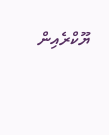ޔޫކްރެއިން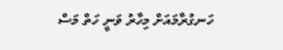ހަނގުރާމައަށް މިހާރު ވަނީ ހަތް މަސް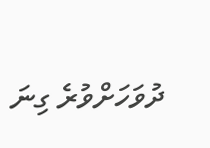ދުވަހަށްވުރެ ގިނަ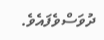ދުވަސްވެފައެވެ.